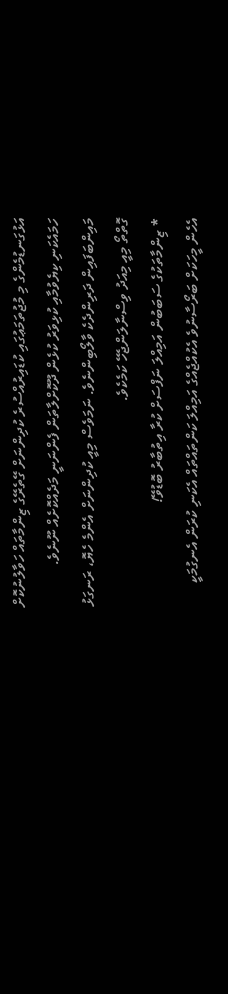އަޅުގަނޑުމެންގެ މި މުޖުތަމަޢުގައި ކުޑައިރުއްސުރެ ކުދިންނަށް ގޭތެރޭގެ ޒިންމާތައް ހަވާލުނުކޮށް ހަމައެކަނި ކިޔެވުމާއި ކުޅިވަރު ކުޅެން ދޫކޮށްލާތަން ފެންނަނީ މަދެއްކޮށެއް ނޫނެވެ. މައިންބަފައިން ދަރިންދެކެ ވާލޯބިންނެވެ. ނަމަވެސް މިއީ ކުދިންނަށް އެންމެ ހެޔޮ، ރަނގަޅު ގޮތްތޯ މިއީ މިއަދު ވިސްނާލަންޖެހޭ ކަމެކެވެ.
* ޒިންމާތަކުގެ ސަބަބުން އަމިއްލަ ނަފްސަށް ކުރާ އިތުބާރު ބޮޑުވޭ!
އެހެން މީހަކަށް ބަރޯސާނުވެ އެކުއްޖެއްގެ އަމިއްލަ ކަންތައްތައް އެކަނި ކުރަން އެނގުމަކީ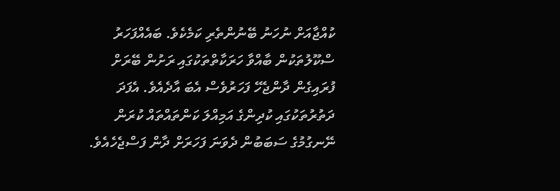ކުއްޖާއަށް ނުހަނު ބޭނުންތެރި ކަމެކެވެ. ބައެއްފަހަރު ސްކޫލުތަކުން ބާއްވާ ހަރަކާތްތަކުގައި ރަށުން ބޭރަށް ފުރައިގެން ދާންޖެހޭ ފަހަރުވެސް އެބަ އާދެއެވެ. އެފަދަ ދަތުރުތަކުގައި ކުދިންގެ އަމިއްލަ ކަންތައްތައް ކުރަން ނޭނގުމުގެ ސަބަބުން ދެވަނަ ފަހަރަށް ދާން ފަސްޖެހެއެވެ.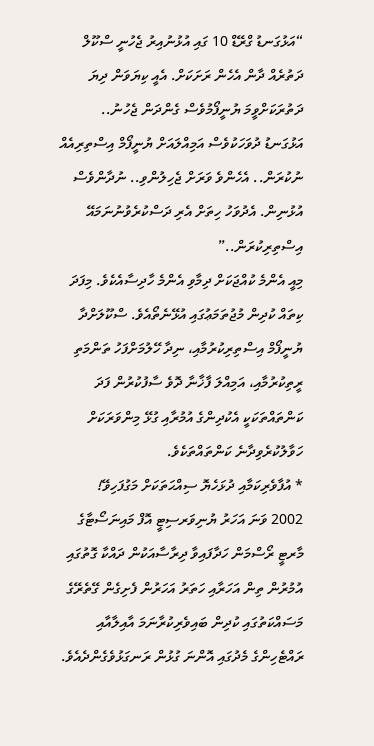“އަޅުގަނޑު ގްރޭޑް 10 ގައި އުޅުނުއިރު ޖެހުނީ ސްކޫލް ދަތުރެއް ދާން އެހެން ރަށަކަށް. އެއީ ކިޔަވަން ދިޔަ ދަތުރަކަށްވީމަ ޔުނީފޯމުވެސް ގެންދަން ޖެހުނު.. އަޅުގަނޑު ދުވަހަކުވެސް އަމިއްލައަށް ޔުނީފޯމް އިސްތިރިއެއް ނުކުރަން.. އެހެންވެ ވަރަށް ޖެހިލުންވި.. ނުދާންވެސް އުޅުނިން. އެދުވަހު ހިތަށް އެރި ދަސްކުރެވުނުނަމައޭ އިސްތިރިކުރަން..”
މިއީ އެންމެ ކުއްޖަކަށް ދިމާވި އެންމެ ހާދިސާއެކެވެ. މިފަދަ ކިތައް ކުދިން މުޖުތަމަޢުގައި އުޅޭނެތޯއެވެ. ސްކޫލަށްދާ ޔުނީފޯމް އިސްތިރިކުރުމާއި، ނިދާ ހޭލުމަށްފަހު ތަންމަތި ރީތިކުރުމާއި، އަމިއްލަ ފާޚާނާ ދޮވެ ސާފުކުރުން ފަދަ ކަންތައްތަކަކީ އެކުދިންގެ އުމުރާއި ގުޅޭ މިންވަރަކަށް ހަވާލުކުރެވިދާނެ ކަންތައްތަކެވެ.
* އުފާވެރިކަމާއި ދުޅަހެޔޮ ސިއްޙަތަކަށް މަގުފަހިވޭ!
2002 ވަނަ އަހަރު ޔުނިވަރސިޓީ އޮފް މައިނަސޯޓާގެ މާރޓީ ރޯސްމަން ހަދާފައިވާ ދިރާސާއަކުން ދައްކާ ގޮތުގައި އުމުރުން ތިން އަހަރާއި ހަތަރު އަހަރުން ފެށިގެން ގޭތެރޭގެ މަސައްކަތުގައި ކުދިން ބައިވެރިކުރާނަމަ އާއިލާއާއި ރައްޓެހިންގެ މެދުގައި އޮންނަ ގުޅުން ރަނގަޅުވެގެންދެއެވެ.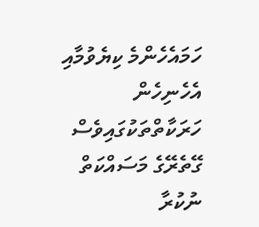ހަމައެހެންމެ ކިޔެވުމާއި އެހެނިހެން ހަރަކާތްތަކުގައިވެސް ގޭތެރޭގެ މަސައްކަތް ނުކުރާ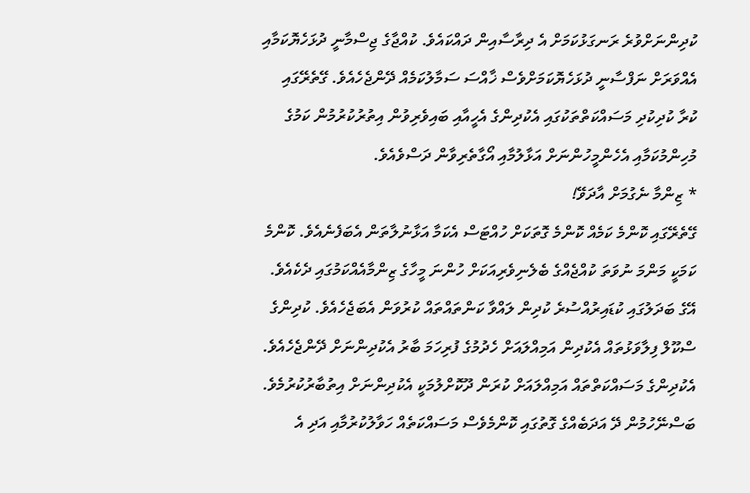ކުދިންނަށްވުރެ ރަނގަޅުކަމަށް އެ ދިރާސާއިން ދައްކައެވެ. ކުއްޖާގެ ޖިސްމާނީ ދުޅަހެޔޮކަމާއި އެއްވަރަށް ނަފްސާނީ ދުޅަހެޔޮކަމަށްވެސް ޚާއްސަ ސަމާލުކަމެއް ދޭންޖެހެއެވެ. ގޭތެރޭގައި ކުރާ ކުދިކުދި މަސައްކަތްތަކުގައި އެކުދިންގެ އެހީއާއި ބައިވެރިވުން އިތުރުކުރުމުން ކަމުގެ މުހިންމުކަމާއި އެހެންމީހުންނަށް އަޅާލުމާއި އޯގާތެރިވާން ދަސްވެއެވެ.
* ޒިންމާ ނެގުމަށް އާދަވޭ!
ގޭތެރޭގައި ކޮންމެ ކަމެއް ކޮންމެ ގޮތަކަށް ހުއްޓަސް އެކަމާ އަޅާނުލާތަން އެބަފެނެއެވެ. ކޮންމެ ކަމަކީ މަންމަ ނުވަތަ ކުއްޖެއްގެ ބެލެނިވެރިއަކަށް ހުންނަ މީހާގެ ޒިންމާއެއްކަމުގައި ދެކެއެވެ. އޭގެ ބަދަލުގައި ކުޑައިރުއްސުރެ ކުދިން ލައްވާ ކަންތައްތައް ކުރުވަން އެބަޖެހެއެވެ. ކުދިންގެ ސްކޫލް ފިލާވަޅުތައް އެކުދިން އަމިއްލައަށް ހެދުމުގެ ފުރިހަމަ ބާރު އެކުދިންނަށް ދޭންޖެހެއެވެ. އެކުދިންގެ މަސައްކަތްތައް އަމިއްލައަށް ކުރަން ދޫކޮށްލުމަކީ އެކުދިންނަށް އިތުބާރުކުރުމެވެ. ބަސްނޭހުމުން ދޭ އަދަބެއްގެ ގޮތުގައި ކޮންމެވެސް މަސައްކަތެއް ހަވާލުކުރުމާއި އަދި އެ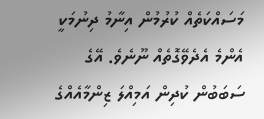މަސައްކަތެއް ކުރުމުން އިނާމު ދިނުމަކީ އެންމެ އެދެވޭގޮތެއް ނޫނެވެ. އޭގެ ސަބަބުން ކުދިން އަމިއްލަ ޒިންމާއެއްގެ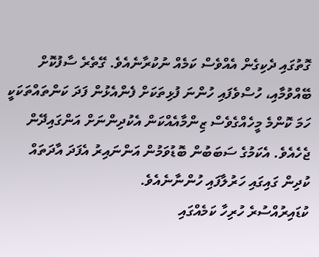ގޮތުގައި ދެކިގެން އެއްވެސް ކަމެއް ނުކުރާނެއެވެ. ގޭތެރެ ސާފުކޮށް ބޭއްވުމާއި، ހުސްވެފައި ހުންނަ ފުޅިތަކަށް ފެންއެޅުން ފަދަ ކަންތައްތަކަކީ ހަމަ ކޮންމެ މީހެއްގެވެސް ޒިންމާއެއްކަން އެކުދިންނަށް އަންގައިދޭން ޖެހެއެވެ. އެކަމުގެ ސަބަބުން ބޮޑުވަމުން އަންނައިރު އެފަދަ އާދަތައް ކުދިން ގައިގައި ހަރުލާފައި ހުންނާނެއެވެ.
ކުޑައިރުއްސުރެ ހުރިހާ ކަމެއްގައި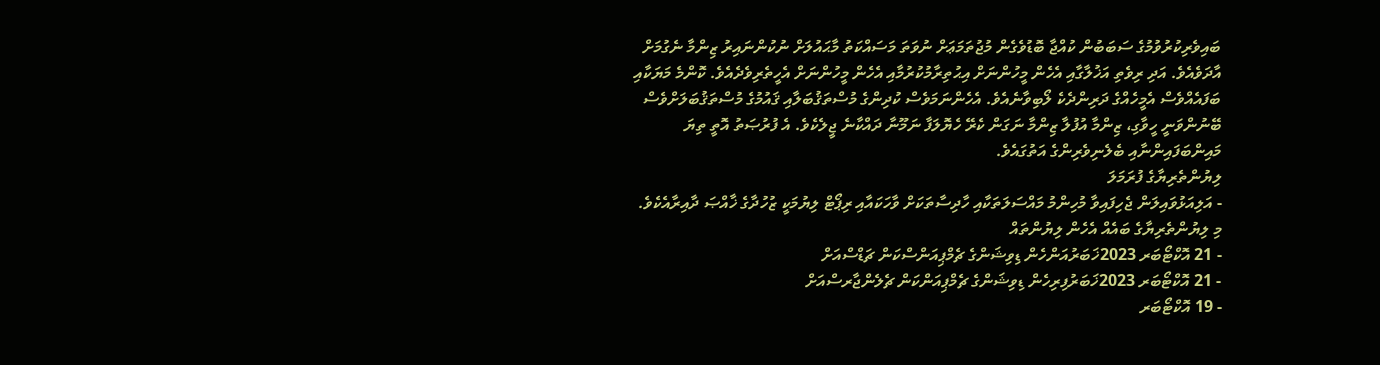ބައިވެރިކުރުވުމުގެ ސަބަބުން ކުއްޖާ ބޮޑުވެގެން މުޖުތަމަޢަށް ނުވަތަ މަސައްކަތު މާޙައުލަށް ނުކުންނައިރު ޒިންމާ ނެގުމަށް އާދަވެއެވެ. އަދި ރިވެތި އަޚުލާގާއި އެހެން މީހުންނަށް އިޙުތިރާމުކުރުމާއި އެހެން މީހުންނަށް އެހީތެރިވެދެއެވެ. ކޮންމެ މަޔަކާއި ބަފައެއްވެސް އެމީހެއްގެ ދަރިންދެކެ ލޯބިވާނެއެވެ. އެހެންނަމަވެސް ކުދިންގެ މުސްތަޤުބަލާއި ޤައުމުގެ މުސްތަޤުބަލަށްވެސް ބޭނުންވަނީ ހީވާގި، ޒިންމާ އުފުލާ ޒިންމާ ނަގަން ކެރޭ ހެޔޮލަފާ ނަމޫނާ ދައްކާނެ ޖީލެކެވެ. އެ ފުރުޞަތު އޮތީ ތިޔަ މައިންބަފައިންނާއި ބެލެނިވެރިންގެ އަތުގައެވެ.
ލިޔުންތެރިޔާގެ ފުރަމަލަ
- އަލިއަޅުވައިލަން ޖެހިފައިވާ މުހިންމު މައްސަލަތަކާއި ހާދިސާތަކަށް ވާހަކައާއި ރިޕޯޓް ލިޔުމަކީ ޒުހުދާގެ ޚާއްޞަ ދާއިރާއެކެވެ.
މި ލިޔުންތެރިޔާގެ ބައެއް އެހެން ލިޔުންތައް
- 21 އޮކްޓޯބަރ 2023ޚަބަރުއަންހެން ޑިވިޝަންގެ ޗެމްޕިއަންސްކަން ޗަޑްސްއަށް
- 21 އޮކްޓޯބަރ 2023ޚަބަރުފިރިހެން ޑިވިޝަންގެ ޗެމްޕިއަންކަން ޗެލެންޖާރސްއަށް
- 19 އޮކްޓޯބަރ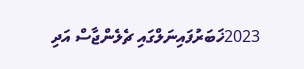2023ޚަބަރުފައިނަލްގައި ޗެލެންޖާސް އަދި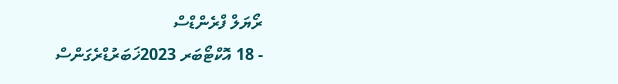ރޯޔަލް ފްރެންޑްސް
- 18 އޮކްޓޯބަރ 2023ޚަބަރުޑްރެގަންސް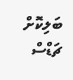ބަލިކޮށް ޗަޑްސް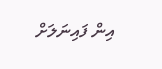އިން ފައިނަލަށް